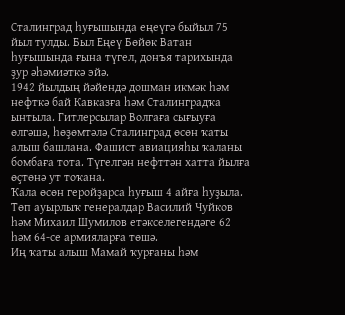Сталинград һуғышында еңеүгә быйыл 75 йыл тулды. Был Еңеү Бөйөк Ватан һуғышында ғына түгел, донъя тарихында ҙур әһәмиәткә эйә.
1942 йылдың йәйендә дошман икмәк һәм нефткә бай Кавказға һәм Сталинградҡа ынтыла. Гитлерсылар Волгаға сығыуға өлгәшә, һөҙөмтәлә Сталинград өсөн ҡаты алыш башлана. Фашист авиацияһы ҡаланы бомбаға тота. Түгелгән нефттән хатта йылға өҫтөнә ут тоҡана.
Ҡала өсөн геройҙарса һуғыш 4 айға һуҙыла. Төп ауырлыҡ генералдар Василий Чуйков һәм Михаил Шумилов етәкселегендәге 62 һәм 64-се армияларға төшә.
Иң ҡаты алыш Мамай ҡурғаны һәм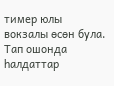тимер юлы вокзалы өсөн була. Тап ошонда һалдаттар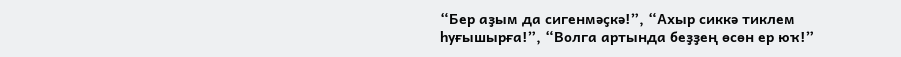“Бер аҙым да сигенмәҫкә!”, “Ахыр сиккә тиклем һуғышырға!”, “Волга артында беҙҙең өсөн ер юҡ!”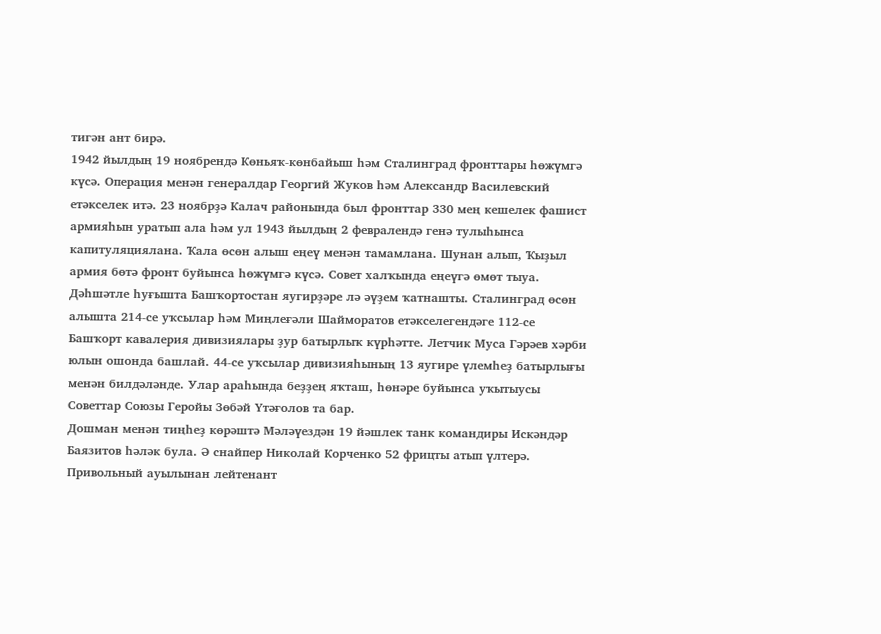тигән ант бирә.
1942 йылдың 19 ноябрендә Көньяҡ-көнбайыш һәм Сталинград фронттары һөжүмгә күсә. Операция менән генералдар Георгий Жуков һәм Александр Василевский етәкселек итә. 23 ноябрҙә Калач районында был фронттар 330 мең кешелек фашист армияһын уратып ала һәм ул 1943 йылдың 2 февралендә генә тулыһынса капитуляциялана. Ҡала өсөн алыш еңеү менән тамамлана. Шунан алып, Ҡыҙыл армия бөтә фронт буйынса һөжүмгә күсә. Совет халҡында еңеүгә өмөт тыуа.
Дәһшәтле һуғышта Башҡортостан яугирҙәре лә әүҙем ҡатнашты. Сталинград өсөн алышта 214-се уҡсылар һәм Миңлеғәли Шайморатов етәкселегендәге 112-се Башҡорт кавалерия дивизиялары ҙур батырлыҡ күрһәтте. Летчик Муса Гәрәев хәрби юлын ошонда башлай. 44-се уҡсылар дивизияһының 13 яугире үлемһеҙ батырлығы менән билдәләнде. Улар араһында беҙҙең яҡташ, һөнәре буйынса уҡытыусы Советтар Союзы Геройы Зөбәй Үтәғолов та бар.
Дошман менән тиңһеҙ көрәштә Мәләүездән 19 йәшлек танк командиры Искәндәр Баязитов һәләк була. Ә снайпер Николай Корченко 52 фрицты атып үлтерә. Привольный ауылынан лейтенант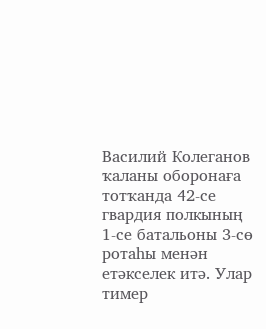Василий Колеганов ҡаланы оборонаға тотҡанда 42-се гвардия полкының 1-се батальоны 3-сө ротаһы менән етәкселек итә. Улар тимер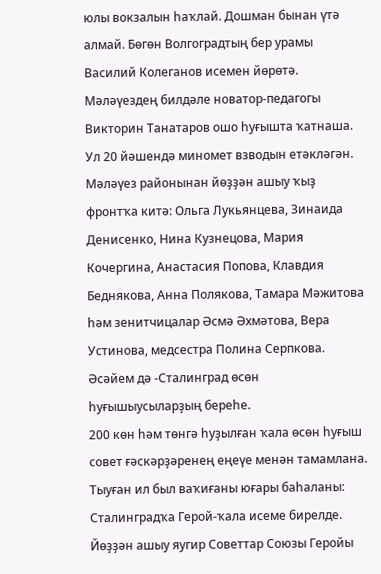юлы вокзалын һаҡлай. Дошман бынан үтә алмай. Бөгөн Волгоградтың бер урамы Василий Колеганов исемен йөрөтә.
Мәләүездең билдәле новатор-педагогы Викторин Танатаров ошо һуғышта ҡатнаша. Ул 20 йәшендә миномет взводын етәкләгән.
Мәләүез районынан йөҙҙән ашыу ҡыҙ фронтҡа китә: Ольга Лукьянцева, Зинаида Денисенко, Нина Кузнецова, Мария Кочергина, Анастасия Попова, Клавдия Беднякова, Анна Полякова, Тамара Мәжитова һәм зенитчицалар Әсмә Әхмәтова, Вера Устинова, медсестра Полина Серпкова. Әсәйем дә -Сталинград өсөн һуғышыусыларҙың береһе.
200 көн һәм төнгә һуҙылған ҡала өсөн һуғыш совет ғәскәрҙәренең еңеүе менән тамамлана. Тыуған ил был ваҡиғаны юғары баһаланы: Сталинградҡа Герой-ҡала исеме бирелде. Йөҙҙән ашыу яугир Советтар Союзы Геройы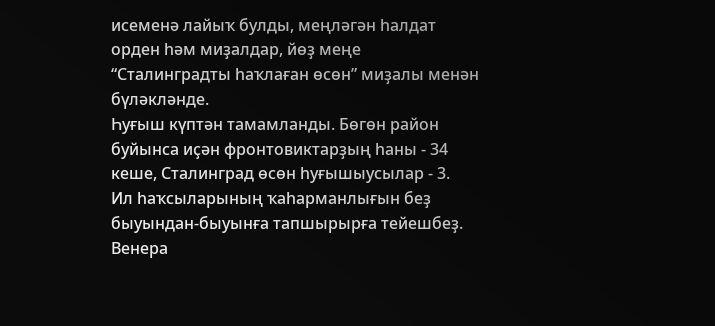исеменә лайыҡ булды, меңләгән һалдат орден һәм миҙалдар, йөҙ меңе “Сталинградты һаҡлаған өсөн” миҙалы менән бүләкләнде.
Һуғыш күптән тамамланды. Бөгөн район буйынса иҫән фронтовиктарҙың һаны - 34 кеше, Сталинград өсөн һуғышыусылар - 3.
Ил һаҡсыларының ҡаһарманлығын беҙ быуындан-быуынға тапшырырға тейешбеҙ.
Венера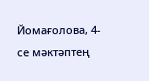Йомағолова, 4-се мәктәптең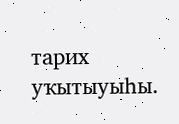тарих уҡытыуыһы.